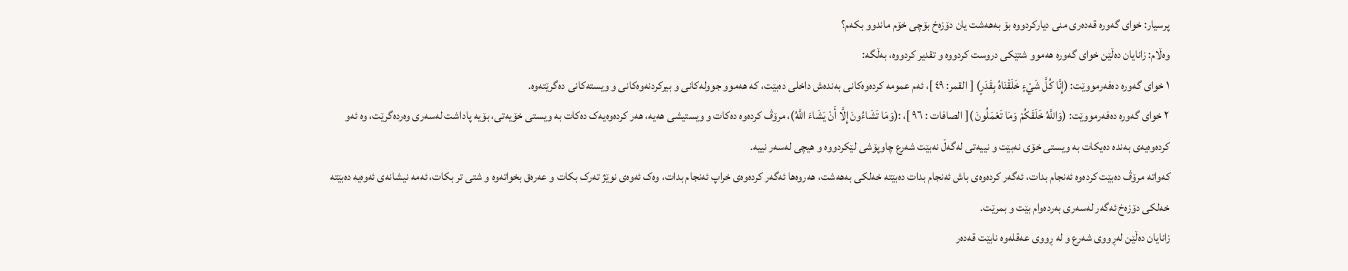پرسیار: خوای گەورە قەدەری منی دیارکردووە بۆ بەهەشت یان دۆزەخ بۆچی خۆم ماندوو بکەم؟
وەڵام: زانایان دەڵێن خوای گەورە ھەموو شتێکی دروست کردووە و تقدیر کردووە، بەڵگە:
١ خوای گەورە دەفەرمووێت: (إِنَّا كُلَّ شَيْءٍ خَلَقْنَاهُ بِقَدَرٍ) [ القمر: ٤٩ ]، ئەم عمومە کردەوەکانی بەندەش داخلی دەبێت، کە ھەموو جوولەکانی و بیرکردنەوەکانی و ویستەکانی دەگرێتەوە.
٢ خوای گەورە دەفەرمووێت: (وَاللَّهُ خَلَقَكُمْ وَمَا تَعْمَلُونَ )[ الصافات : ٩٦ ]، :(وَمَا تَشَاءُونَ إِلَّا أَنْ يَشَاءَ اللَّهُ)، مرۆڤ کردەوە دەکات و ویستیشی ھەیە، ھەر کردەوەیەک دەکات بە ویستی خۆیەتی، بۆیە پاداشت لەسەری وەردەگرێت، وە ئەو کردەوەیەی بەندە دەیکات بە ویستی خۆی نەبێت و نییەتی لەگەڵ نەبێت شەرع چاوپۆشی لێکردووە و ھیچی لەسەر نییە.
کەواتە مرۆڤ دەبێت کردەوە ئەنجام بدات، ئەگەر کردەوەی باش ئەنجام بدات دەبێتە خەلکی بەھەشت، ھەروەھا ئەگەر کردەوەی خراپ ئەنجام بدات، وەک ئەوەی نوێژ تەرک بکات و عەرەق بخواتەوە و شتی تر بکات، ئەمە نیشانەی ئەوەیە دەبێتە خەلکی دۆزەخ ئەگەر لەسەری بەردەوام بێت و بمرێت.
زانایان دەڵێن لەڕووی شەرع و لە ڕووی عەقلەوە نابێت قەدەر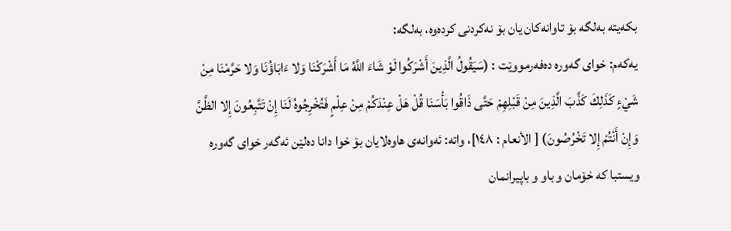بکەیتە بەلگە بۆ تاوانەکان یان بۆ نەکردنی کردەوە، بەلگە:
یەکەم: خوای گەورە دەفەرمووێت : (سَيَقُولُ الَّذِينَ أَشْرَكُوا لَوْ شَاءَ اللَّهُ مَا أَشْرَكْنَا وَلا ءَابَاؤُنَا وَلا حَرَّمْنَا مِنْ شَيْءٍ كَذَلِكَ كَذَّبَ الَّذِينَ مِنْ قَبْلِهِمْ حَتَّى ذَاقُوا بَأْسَنَا قُلْ هَلْ عِنْدَكُمْ مِنْ عِلْمٍ فَتُخْرِجُوهُ لَنَا إِنْ تَتَّبِعُونَ إِلا الظَّنَّ وَإِنْ أَنْتُمْ إِلا تَخْرُصُونَ) [ الأنعام : ١٤٨]، واتە: ئەوانەی هاوەلایان بۆ خوا دانا دەلێن ئەگەر خوای گەورە ویستبا کە خۆمان و باو و باپیرانمان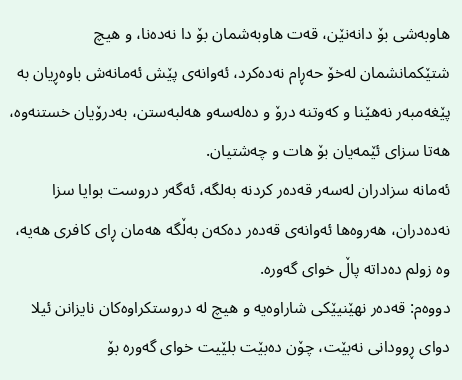هاوبەشی بۆ دانەنێن، قەت هاوبەشمان بۆ دا نەدەنا، و هیچ شتێکمانشمان لەخۆ حەڕام نەدەکرد، ئەوانەی پێش ئەمانەش باوەڕیان بە پێغەمبەر نەهێنا و کەوتنە درۆ و دەلەسەو هەلبەستن، بەدرۆیان خستنەوە، هەتا سزای ئێمەیان بۆ هات و چەشتیان.
ئەمانە سزادران لەسەر قەدەر کردنە بەلگە، ئەگەر دروست بوایا سزا نەدەدران، هەروەها ئەوانەی قەدەر دەکەن بەڵگە هەمان ڕای کافری هەیە، وە زولم دەداتە پاڵ خوای گەورە.
دووەم: قەدەر نهێنیێکی شاراوەیە و هیچ لە دروستکراوەکان نایزانن ئیلا دوای ڕوودانی نەبێت، چۆن دەبێت بلێیت خوای گەورە بۆ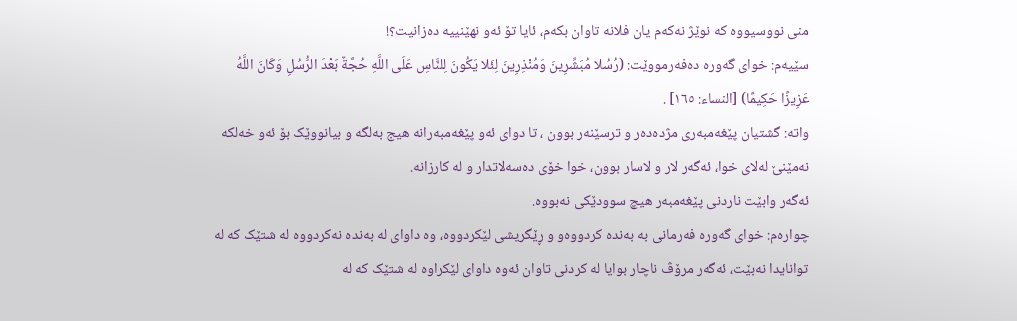منی نووسیووە کە نوێژ نەکەم یان فلانە تاوان بکەم، ئایا تۆ ئەو نهێنییە دەزانیت؟!
سێیەم: خوای گەورە دەفەرمووێت: (رُسُلا مُبَشِّرِينَ وَمُنْذِرِينَ لِئَلا يَكُونَ لِلنَّاسِ عَلَى اللَّهِ حُجَّةٌ بَعْدَ الرُّسُلِ وَكَانَ اللَّهُ عَزِيزًا حَكِيمًا) [النساء: ١٦٥] .
واتە: گشتیان پێغەمبەری مژدەدەر و ترسێنەر بوون ، تا دوای ئەو پێغەمبەرانە هیج بەلگە و بیانووێک بۆ ئەو خەلکە نەمێنێ لەلای خوا، ئەگەر لار و لاسار بوون، خوا خۆی دەسەلاتدار و لە کارزانە.
ئەگەر وابێت ناردنی پێغەمبەر هیچ سوودێکی نەبووە.
چوارەم: خوای گەورە فەرمانی بە بەندە کردووەو و ڕێگریشی لێکردووە، وە داوای لە بەندە نەکردووە لە شتێک کە لە توانایدا نەبێت، ئەگەر مرۆڤ ناچار بوایا لە کردنی تاوان ئەوە داوای لێکراوە لە شتێک کە لە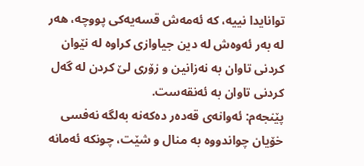توانایدا نییە، کە ئەمەش قسەیەکی پووچە، هەر لە بەر ئەوەش لە دین جیاوازی کراوە لە نێوان کردنی تاوان بە نەزانین و زۆری لێ کردن لە گەل کردنی تاوان بە ئەنقەست.
پێنجەم: ئەوانەی قەدەر دەکەنە بەلگە نەفسی خۆیان چواندووە بە منال و شێت، چونکە ئەمانە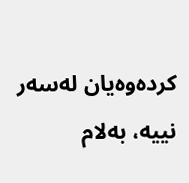کردەوەیان لەسەر نییە، بەلام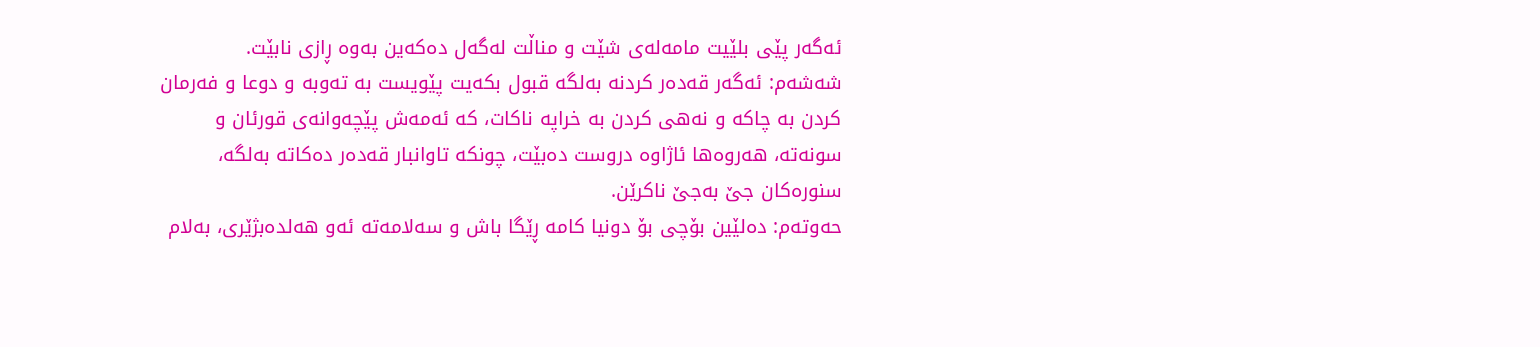ئەگەر پێی بلێیت مامەلەی شێت و مناڵت لەگەل دەکەین بەوە ڕازی نابێت.
شەشەم: ئەگەر قەدەر کردنە بەلگە قبول بکەیت پێویست بە تەوبە و دوعا و فەرمان کردن بە چاکە و نەهی کردن بە خراپە ناکات، کە ئەمەش پێچەوانەی قورئان و سونەتە، هەروەها ئاژاوە دروست دەبێت، چونکە تاوانبار قەدەر دەکاتە بەلگە، سنورەکان جێ بەجێ ناکرێن.
حەوتەم: دەلێین بۆچی بۆ دونیا کامە ڕێگا باش و سەلامەتە ئەو هەلدەبژێری، بەلام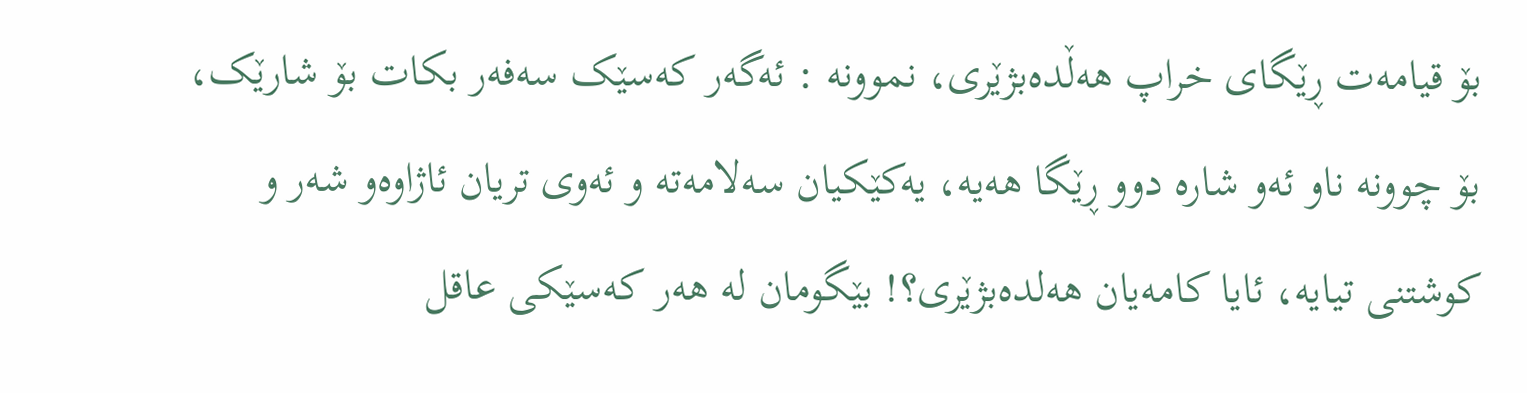بۆ قیامەت ڕێگای خراپ هەڵدەبژێری، نموونە : ئەگەر کەسێک سەفەر بکات بۆ شارێک، بۆ چوونە ناو ئەو شارە دوو ڕێگا هەیە، یەکێکیان سەلامەتە و ئەوی تریان ئاژاوەو شەر و کوشتنی تیایە، ئایا کامەیان هەلدەبژێری؟! بێگومان لە هەر کەسێکی عاقل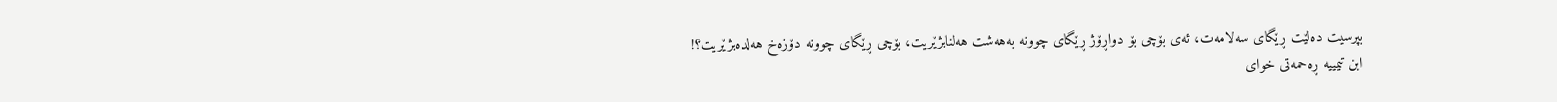بپرسیت دەلێت ڕێگای سەلامەت، ئەی بۆچی بۆ دواڕۆژ ڕێگای چوونە بەهەشت هەلنابژێریت، بۆچی ڕێگای چوونە دۆزەخ هەلدەبژێریت؟!
ابن تیمییە ڕەحمەتی خوای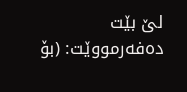لێ بێت دەفەرمووێت: (بۆ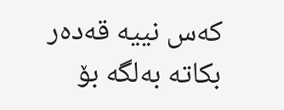کەس نییە قەدەر بکاتە بەلگە بۆ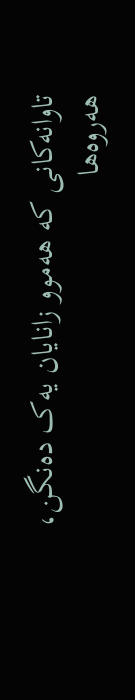تاوانەکانی کە هەموو زانایان یەک دەنگن، هەروەها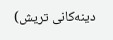دینەکانی تریش)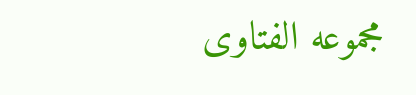مجموعە الفتاوی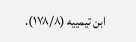ابن تیمییە (١٧٨/٨).